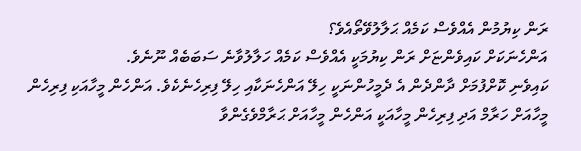ރަން ކިޔުމުން އެއްވެސް ކަމެއް ޙަލާލުވޭތޯއެވެ؟
އަންހެނަކަށް ކައިވެންޏަށް ރަން ކިޔުމަކީ އެއްވެސް ކަމެއް ހަލާލުވާނެ ސަބަބެއް ނޫނެވެ.
ކައިވެނި ކޮށްފުމަށް ދާންދެން އެ ދެމީހުންނަކީ ހިލޭ އަންހެނަކާއި ހިލޭ ފިރިހެނެކެވެ. އަންހެން މީހާއަކި ފިރިހެން މީހާއަށް ހަރާމް އަދި ފިރިހެން މީހާއަކީ އަންހެން މީހާއަށް ޙަރާމްވެގެންވާ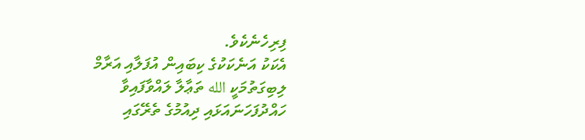ފިރިހެނެކެވެ.
އެކަކު އަނެކަކުގެ ކިބައިން އުފަލާއި އަރާމް ލިބިގަތުމަކީ الله ތަޢާލާ ލައްވާފައިވާ ހައްދުފަހަނައަޅައި ދިއުމުގެ ތެރޭގައި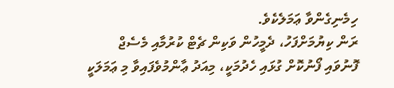ހިމެނިގެންވާ ޢަމަލެކެވެ.
ރަން ކިޔުމަށްފަހު، ދެމީހުން ވަކިން ޗެޓް ކުރުމާއި މެސެޖް ފޮނުވައި ފޯނުކޮށް ގުޅައި ހެދުމަކީ، މިއަދު ޢާންމުވެފައިވާ މި ޢަމަލަކީ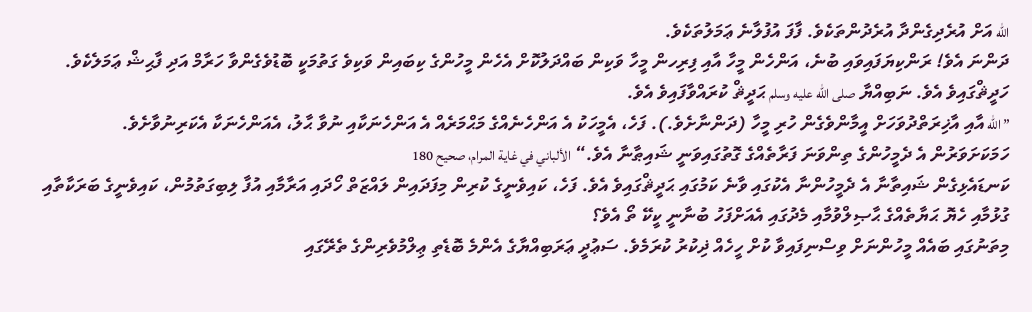الله އަށް އުރެދިގެންދާ އުރެދުންތަކެވެ. ފާފަ އުފުލާނެ ޢަމަލުތަކެވެ.
ދަންނަ އެވެ! ރަންކިޔަފައިވައި ބުނެ، އަންހެން މީހާ އާއި ފިރިހން މީހާ ވަކިން ބައްދަލުކޮށް އެހެން މީހުންގެ ކިބައިން ވަކިވެ ގަތުމަކީ ބޮޑުވެގެންވާ ހަރާމް އަދި ފާޙިޝް ޢަމަލެކެވެ.
ހަދީޘްގައިވެ އެވެ. ނަބިއްޔާ صلى الله عليه وسلم ޙަދީޘް ކުރައްވާފައިވެ އެވެ.
” الله އާއި އާޚިރަތްދުވަހަށް އީމާންވެގެން ހުރި މީހާ (ދަންނާށެވެ.). ފަހެ، އެމީހަކު އެ އަންހެނެއްގެ މަޙްމަރެއް އެ އަންހެނަކާއި ނުވާ ޙާލު، އެއަންހެނަކާ އެކަރިނުވާށެވެ. ހަމަކަށަވަރުން އެ ދެމީހުންގެ ތިންވަނަ ފަރާތެއްގެ ގޮތުގައިވަނީ ޝައިޠާނާ އެވެ.“ الألباني في غاية المرام، صحيح 180
ކަނޑައެޅިގެން ޝައިތާނާ އެ ދެމީހުންނާ އެކުގައި ވާނެ ކަމުގައި ޙަދީޘްގައިވެ އެވެ. ފަހެ، ކައިވެނީގެ ކުރިން މިފަދައިން ލައްޒަތް ހޯދައި އަރާމާއި އުފާ ލިބިގަތުމުން، ކައިވެނީގެ ބަރަކާތާއި ގުޅުމާއި ހެޔޮ ޙަޔާތެއްގެ ޙާޞިލްވުމާއި މެދުގައި އެއަށްފަހު ބުނާނީ ކީކޭ ތޯ އެވެ؟
މިތަނުގައި ބައެއް މީހުންނަށް ވިސްނިފައިވާ ކުށް ހީހެއް ޛިކުރު ކުރަމެވެ. ސަޢުދީ ޢަރަބިއްޔާގެ އެންމެ ބޮޑެތި ޢިލްމުވެރިންގެ ތެރޭގައި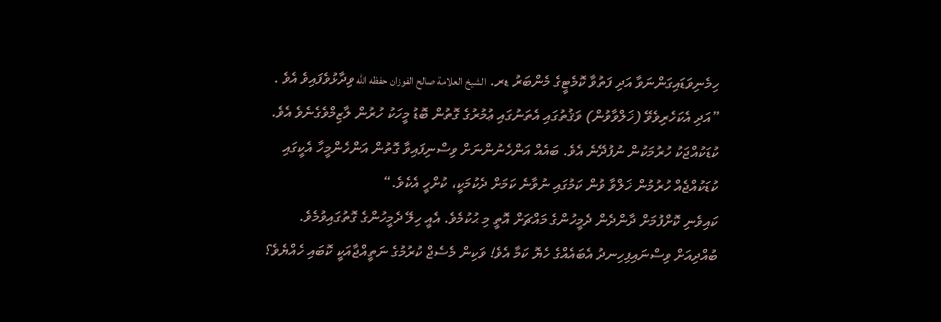ހިމެނިވަޑައިގަންނަވާ އަދި ފަތުވާ ކޮމެޓީގެ މެންބަރު ޑރ. الشيخ العلامة صالح الفوزان حفظه الله ވިދާޅުވެފައިވެ އެވެ .
”އަދި އެކަހެރިވެވޭ (ޚަލްވާވުން) ވަޤުތުގައި އެތަނުގައި ޢުމުރުގެ ގޮތުން ބޮޑު މީހަކު ހުރުން ލާޒިމްވެގެނެވެ އެވެ. ކުޑަކުއްޖަކު ހުރުމަކުން ނުފުދޭނެ އެވެ. ބައެއް އަންހެނުންނަށް ވިސްނިފައިވާ ގޮތުން އަންހެންމީހާ އެކީގައި ކުޑަކުއްޖެއް ހުރުމުން ޚަލްވާ ވުން ކަމުގައި ނުވާނެ ކަމަށް ދެކުމަކީ، ކުށްހީ އެކެވެ.“
ކައިވެނި ކޮށްފުމަށް ދާންދެން ދެމީހުންގެ މައްޗަށް އޮތީ މި ޙުކުމެވެ. އެއީ ހިލޭ ދެމީހުންގެ ގޮތުގައިވުމެވެ.
ބުއްދިއަށް ވިސްނައިފިހިނދު އެބައެއްގެ ހެޔޮ ކަމާ އެވެ! ވަކިން މެސެޖް ކުރުމުގެ ނަތީއްޖާއަކީ ކޮބައި ހެއްޔެވެ؟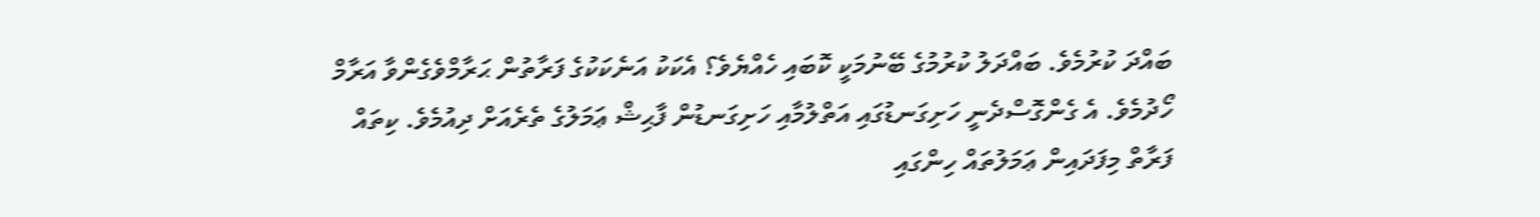ބައްދަ ކުރުމެވެ. ބައްދަލު ކުރުމުގެ ބޭނުމަކީ ކޮބައި ހެއްޔެވެ؟ އެކަކު އަނެކަކުގެ ފަރާތުން ޙަރާމްވެގެންވާ އަރާމް ހޯދުމެވެ. އެ ގެންގޮސްދެނީ ހަށިގަނޑުގައި އަތްލުމާއި ހަށިގަނޑުން ފާޙިޝް ޢަމަލުގެ ތެރެއަށް ދިއުމެވެ. ކިތައް ފަރާތް މިފަދައިން ޢަމަލުތައް ހިންގައި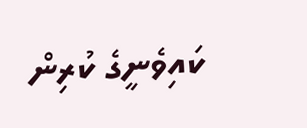ކައިވެނީގެ ކުރިން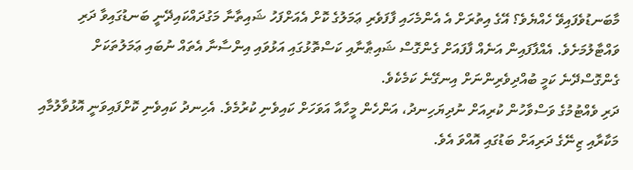މާބަނޑުވެފައިވޭ ހެއްޔެވެ؟ އޭގެ އިތުރަށް އެ އެންމެހައި ފާފަވެރި ޢަމަލުގެ ކޮށް އެއަށްފަހު ޝައިތާނާ މަގުދައްކައިދޭނީ ބަނޑުގައިވާ ދަރި ވައްޓާލުމަށެވެ. އެއްފާފައިން އަނެއް ފާފައަށް ގެންގޮސް ޝައިޠާނާއި ކަސްތޮޅުގައި އަޅުވައި އިންސާނާ އެތައް ނުބައި ޢަމަލުތަކަށް ގެންގޮސްދޭނެ ކަމީ ބުއްދިވެރިންނަށް އިނގޭނެ ކަމެކެވެ.
ދަރި ވެއްޓުމުގެ ވަސްވާހުން ކުރިއަށް ނުދިޔަހިނދު، އަންހެން މީހާއާ އަވަހަށް ކައިވެނި ކުރުމެވެ. އެހިނދު ކައިވެނި ކޮށްފައިވަނީ އޮޅުވާލުމާއި މަކާރާއި ޒިނޭގެ ދަރިއަށް ބަޑުގައި އޮއްވަ އެވެ.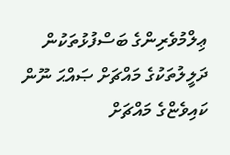ޢިލްމުވެރިންގެ ބަސްފުޅުތަކުން ދަލީލުތަކުގެ މައްޗަށް ޞައްޙަ ނޫން ކައިވެޏްގެ މައްޗަށް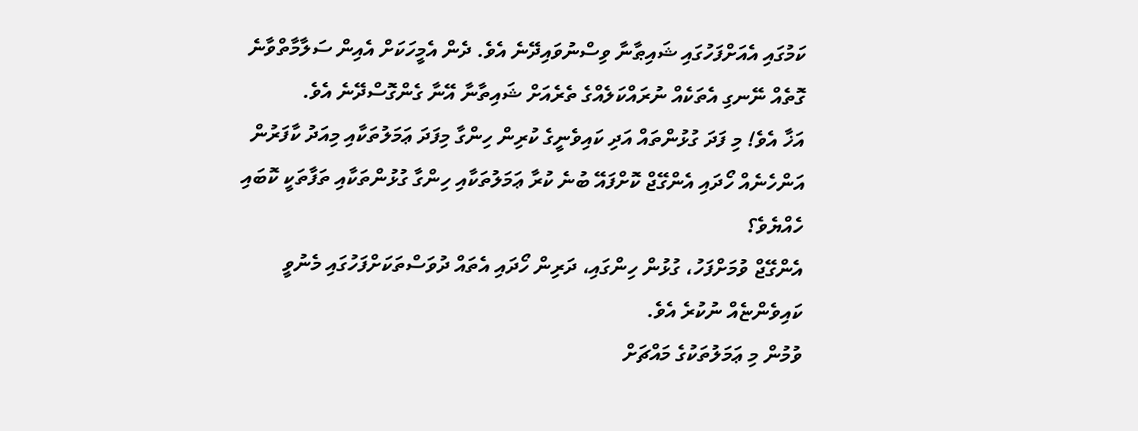ކަމުގައި އެއަށްފަހުގައި ޝައިޠާނާ ވިސްނުވައިދޭނެ އެވެ. ދެން އެމީހަކަށް އެއިން ސަލާމާތްވާނެ ގޮތެއް ނޭނގި އެތަކެއް ނުރައްކަލެއްގެ ތެރެއަށް ޝައިތާނާ އޭނާ ގެންގޮސްދޭނެ އެވެ.
އަޚާ އެވެ! މި ފަދަ ގުޅުންތައް އަދި ކައިވެނީގެ ކުރިން ހިންގާ މިފަދަ ޢަމަލުތަކާއި މިއަދު ކާފަރުން އަންހެނެއް ހޯދައި އެންގޭޖް ކޮށްފައޭ ބުނެ ކުރާ ޢަމަލުތަކާއި ހިންގާ ގުޅުންތަކާއި ތަފާތަކީ ކޮބައި ހެއްޔެވެ؟
އެންގޭޖް ވުމަށްފަހު، ގުޅުން ހިންގައި، ދަރިން ހޯދައި އެތައް ދުވަސްތަކަށްފަހުގައި މެނުވީ ކައިވެންޏެއް ނުކުރެ އެވެ.
ވުމުން މި ޢަމަލުތަކުގެ މައްޗަށް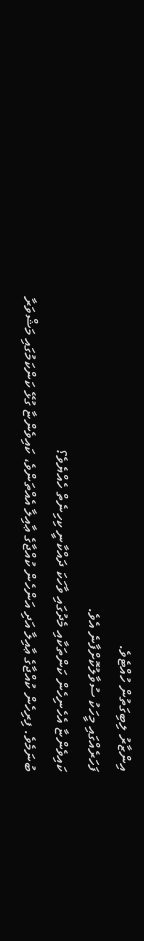އިންޒާރު ލިބިގަތުން ހުއްޓެވެ.
ފަހަރެއްގައި މީހަކު ސުވާލުކޮށްފާނެ އެވެ.
ކައިވެންޏާ އެހެނިހެން ކަންތަކާއި މެދުގައި ވާހަކަ ދައްކާނީ ކިހިނެތް ހެއްޔެވެ؟
ބުނަމެވެ. ފިރިހެން ކުއްޖާގެ ޢާއިލާ އަދި އަންހެން ކުއްޖާގެ ޢާއިލާ އެއްތަންވެ، ކައިވެންޏާ ގުޅޭ ކަންކަމުގައި މަޝްވަރާ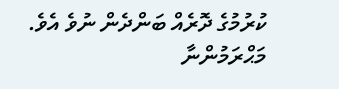ކުރުމުގެ ދޮރެއް ބަންދެން ނުވެ އެވެ. މަޙްރަމުންނާ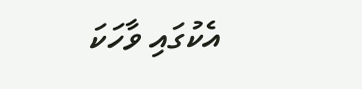އެކުގައި ވާހަކަ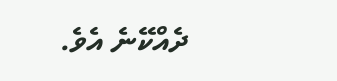ދެއްކޭނެ އެވެ.